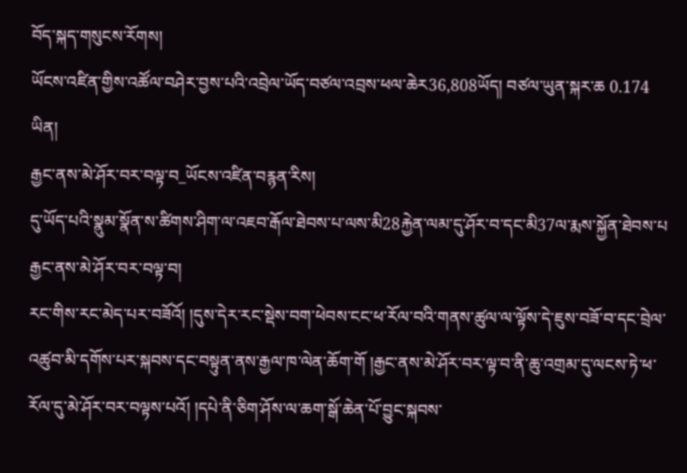བོད་སྐད་གསུངས་རོགས།
ཡོངས་འཛིན་གྱིས་འཚོལ་བཤེར་བྱས་པའི་འབྲེལ་ཡོད་བཙལ་འབྲས་ཕལ་ཆེར36,808ཡོད། བཙལ་ཡུན་སྐར་ཆ 0.174
ཡིན།
རྒྱང་ནས་མེ་ཤོར་བར་བལྟ་བ_ཡོངས་འཛིན་བརྙན་རིས།
དུ་ཡོད་པའི་སྣུམ་སྣོན་ས་ཚིགས་ཤིག་ལ་འཇབ་རྒོལ་ཐེབས་པ་ལས་མི28རྐྱེན་ལམ་དུ་ཤོར་བ་དང་མི37ལ་རྨས་སྐྱོན་ཐེབས་པ
རྒྱང་ནས་མེ་ཤོར་བར་བལྟ་བ།
རང་གིས་རང་མེད་པར་བཟོའོ། །དུས་དེར་རང་སྡེས་བག་ཕེབས་ངང་ཕ་རོལ་བའི་གནས་ཚུལ་ལ་ལྟོས་དེ་ཇུས་བཟོ་བ་དང་བྲེལ་འཚུབ་མི་དགོས་པར་སྐབས་དང་བསྟུན་ནས་རྒྱལ་ཁ་ལེན་ཆོག་གོ །རྒྱང་ནས་མེ་ཤོར་བར་ལྟ་བ་ནི་ཆུ་འགྲམ་དུ་ལངས་ཏེ་ཕ་རོལ་དུ་མེ་ཤོར་བར་བལྟས་པའོ། །དཔེ་ནི་ཅིག་ཤོས་ལ་ཆག་སྒོ་ཆེན་པོ་བྱུང་སྐབས་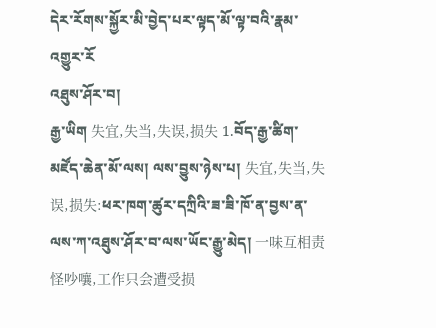དེར་རོགས་སྐྱོར་མི་བྱེད་པར་ལྟད་མོ་ལྟ་བའི་རྣམ་འགྱུར་རོ
འཐུས་ཤོར་བ།
རྒྱ་ཡིག 失宜,失当,失误,损失 1.བོད་རྒྱ་ཚིག་མཛོད་ཆེན་མོ་ལས། ལས་བྱུས་ཉེས་པ། 失宜,失当,失误,损失:ཕར་ཁག་ཚུར་དཀྲིའི་ཟ་ཟི་ཁོ་ན་བྱས་ན་ལས་ཀ་འཐུས་ཤོར་བ་ལས་ཡོང་རྒྱུ་མེད། 一味互相责怪吵嚷,工作只会遭受损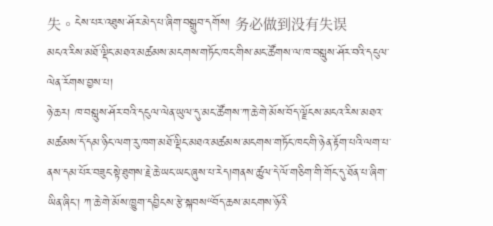失。ངེས་པར་འཐུས་ཤོར་མེད་པ་ཞིག་བསྒྲུབ་དགོས། 务必做到没有失误
མངའ་རིས་མཐོ་ལྡིང་མཐའ་མཚམས་མངགས་གཏོང་ཁང་གིས་མང་ཚོགས་ལ་ཁ་བསླུས་ཤོར་བའི་དངུལ་ལེན་རོགས་བྱས་པ།
ཉེ་ཆར། ཁ་བསླུས་ཤོར་བའི་དངུལ་ལེན་ཡུལ་དུ་མང་ཚོགས་ཀ་ཆེ་གེ་མོས་བོད་ལྗོངས་མངའ་རིས་མཐའ་མཚམས་དོ་དམ་ཉིང་ལག་རུ་ཁག་མཐོ་ལྡིང་མཐའ་མཚམས་མངགས་གཏོང་ཁང་གི་ཉེན་རྟོག་པའི་ལག་པ་ནས་དམ་པོར་བཟུང་སྟེ་ཐུགས་རྗེ་ཆེ་ཡང་ཡང་ཞུས་པ་རེད།གནས་ཚུལ་དེ་ལོ་གཅིག་གི་གོང་དུ་ཐོན་པ་ཞིག་ཡིན་ཞིང་། ཀ་ཆེ་གེ་མོས་ཁྱུག་དབྱིངས་རྩེ་སྐབས“བོད་ཆས་མངགས་ཉོའི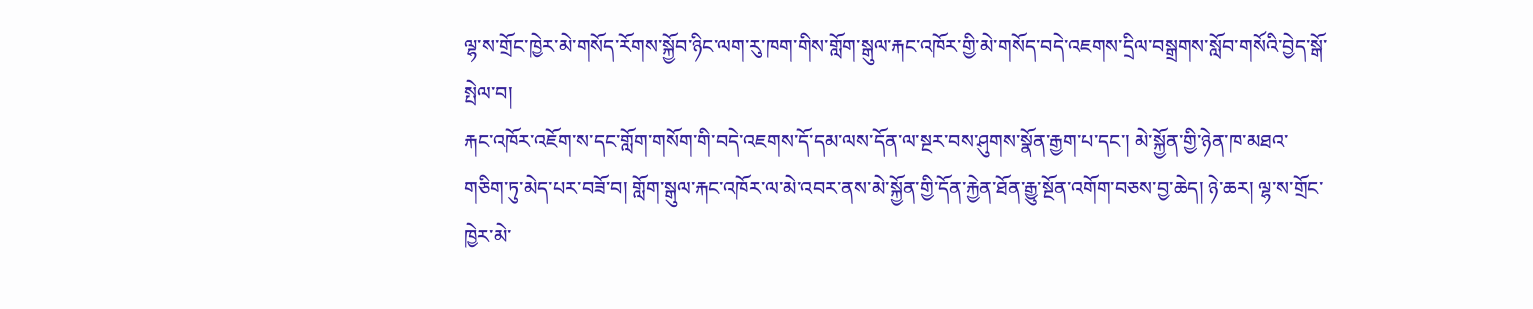ལྷ་ས་གྲོང་ཁྱེར་མེ་གསོད་རོགས་སྐྱོབ་ཉིང་ལག་རུ་ཁག་གིས་གློག་སྒུལ་རྐང་འཁོར་གྱི་མེ་གསོད་བདེ་འཇགས་དྲིལ་བསྒྲགས་སློབ་གསོའི་བྱེད་སྒོ་སྤེལ་བ།
རྐང་འཁོར་འཇོག་ས་དང་གློག་གསོག་གི་བདེ་འཇགས་དོ་དམ་ལས་དོན་ལ་སྔར་བས་ཤུགས་སྣོན་རྒྱག་པ་དང་། མེ་སྐྱོན་གྱི་ཉེན་ཁ་མཐའ་གཅིག་ཏུ་མེད་པར་བཟོ་བ། གློག་སྒུལ་རྐང་འཁོར་ལ་མེ་འབར་ནས་མེ་སྐྱོན་གྱི་དོན་རྐྱེན་ཐོན་རྒྱུ་སྔོན་འགོག་བཅས་བྱ་ཆེད། ཉེ་ཆར། ལྷ་ས་གྲོང་ཁྱེར་མེ་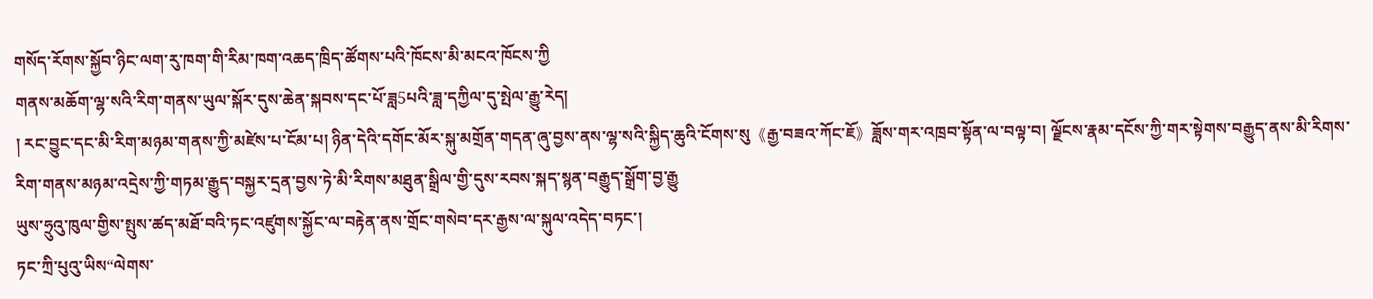གསོད་རོགས་སྐྱོབ་ཉིང་ལག་རུ་ཁག་གི་རིམ་ཁག་འཆད་ཁྲིད་ཚོགས་པའི་ཁོངས་མི་མངའ་ཁོངས་ཀྱི
གནས་མཆོག་ལྷ་སའི་རིག་གནས་ཡུལ་སྐོར་དུས་ཆེན་སྐབས་དང་པོ་ཟླ5པའི་ཟླ་དཀྱིལ་དུ་སྤེལ་རྒྱུ་རེད།
། རང་བྱུང་དང་མི་རིག་མཉམ་གནས་ཀྱི་མཛེས་པ་ངོམ་པ། ཉིན་དེའི་དགོང་མོར་སྐུ་མགྲོན་གདན་ཞུ་བྱས་ནས་ལྷ་སའི་སྐྱིད་ཆུའི་ངོགས་སུ《རྒྱ་བཟའ་ཀོང་ཇོ》ཟློས་གར་འཁྲབ་སྟོན་ལ་བལྟ་བ། ལྗོངས་རྣམ་དངོས་ཀྱི་གར་སྟེགས་བརྒྱུད་ནས་མི་རིགས་རིག་གནས་མཉམ་འདྲེས་ཀྱི་གཏམ་རྒྱུད་བསྐྱར་དྲན་བྱས་ཏེ་མི་རིགས་མཐུན་སྒྲིལ་གྱི་དུས་རབས་སྐད་སྙན་བརྒྱུད་སྒྲོག་བྱ་རྒྱུ
ཡུས་ཧྲུའུ་ཁུལ་གྱིས་སྤུས་ཚད་མཐོ་བའི་ཏང་འཛུགས་སྐྱོང་ལ་བརྟེན་ནས་གྲོང་གསེབ་དར་རྒྱས་ལ་སྐུལ་འདེད་བཏང་།
ཏང་ཀྲི་པུའུ་ཡིས“ལེགས་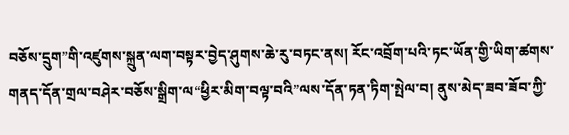བཅོས་དྲུག”གི་འཛུགས་སྐྲུན་ལག་བསྟར་བྱེད་ཤུགས་ཆེ་རུ་བཏང་ནས། རོང་འབྲོག་པའི་ཏང་ཡོན་གྱི་ཡིག་ཚགས་གནད་དོན་གྲལ་བཤེར་བཅོས་སྒྲིག་ལ“ཕྱིར་མིག་བལྟ་བའི”ལས་དོན་ཏན་ཏིག་སྤེལ་བ། ནུས་མེད་ཟབ་ཟོབ་ཀྱི་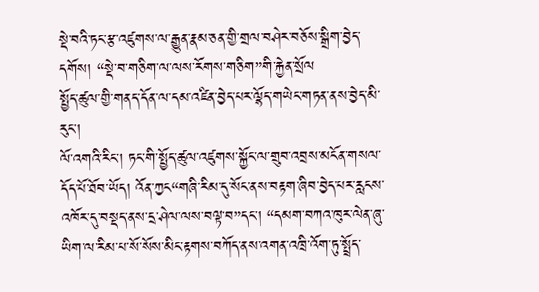སྡེ་བའི་ཏང་རྩ་འཛུགས་ལ་རྒྱུན་རྣམ་ཅན་གྱི་གྲལ་བཤེར་བཅོས་སྒྲིག་བྱེད་དགོས། “སྡེ་བ་གཅིག་ལ་ལས་རོགས་གཅིག”གི་རྐྱེན་སྲོལ
སྤྱོད་ཚུལ་གྱི་གནད་དོན་ལ་དམ་འཛིན་བྱེད་པར་ལྷོད་གཡེང་གཏན་ནས་བྱེད་མི་རུང་།
ལོ་འགའི་རིང་། ཏང་གི་སྤྱོད་ཚུལ་འཛུགས་སྐྱོང་ལ་གྲུབ་འབྲས་མངོན་གསལ་དོད་པོ་ཐོབ་ཡོད། འོན་ཀྱང“གཞི་རིམ་དུ་སོང་ནས་བརྟག་ཞིབ་བྱེད་པར་རླངས་འཁོར་དུ་བསྡད་ནས་དྲ་ཤེལ་ལས་བལྟ་བ”དང་། “དམག་བཀའ་ཁུར་ལེན་ཞུ་ཡིག་ལ་རིམ་པ་སོ་སོས་མིང་རྟགས་བཀོད་ནས་འགན་འཁྲི་འོག་ཏུ་སྤྲོད་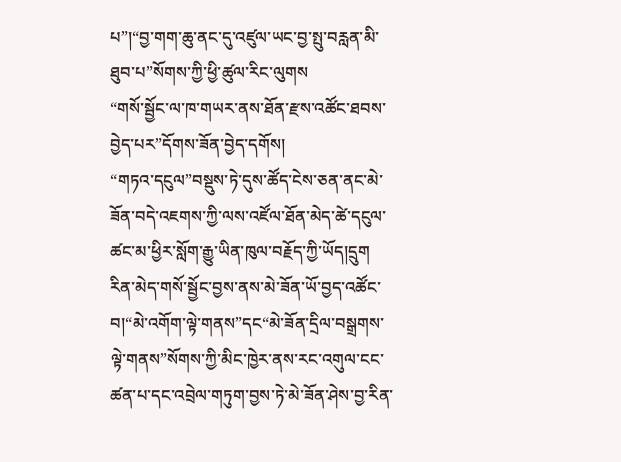པ”།“བྱ་གག་ཆུ་ནང་དུ་འཛུལ་ཡང་བྱ་སྤུ་བརླན་མི་ཐུབ་པ”སོགས་ཀྱི་ཕྱི་ཚུལ་རིང་ལུགས
“གསོ་སྦྱོང་ལ་ཁ་གཡར་ནས་ཐོན་རྫས་འཚོང་ཐབས་བྱེད་པར”དོགས་ཟོན་བྱེད་དགོས།
“གཏའ་དངུལ”བསྡུས་ཏེ་དུས་ཚོད་ངེས་ཅན་ནང་མེ་ཟོན་བདེ་འཇགས་ཀྱི་ལས་འཛོལ་ཐོན་མེད་ཚེ་དངུལ་ཚང་མ་ཕྱིར་སློག་རྒྱུ་ཡིན་ཁུལ་བརྗོད་ཀྱི་ཡོད།དྲུག རིན་མེད་གསོ་སྦྱོང་བྱས་ནས་མེ་ཟོན་ཡོ་བྱད་འཚོང་བ།“མེ་འགོག་ལྟེ་གནས”དང“མེ་ཟོན་དྲིལ་བསྒྲགས་ལྟེ་གནས”སོགས་ཀྱི་མིང་ཁྱེར་ནས་རང་འགུལ་ངང་ཚན་པ་དང་འབྲེལ་གཏུག་བྱས་ཏེ་མེ་ཟོན་ཤེས་བྱ་རིན་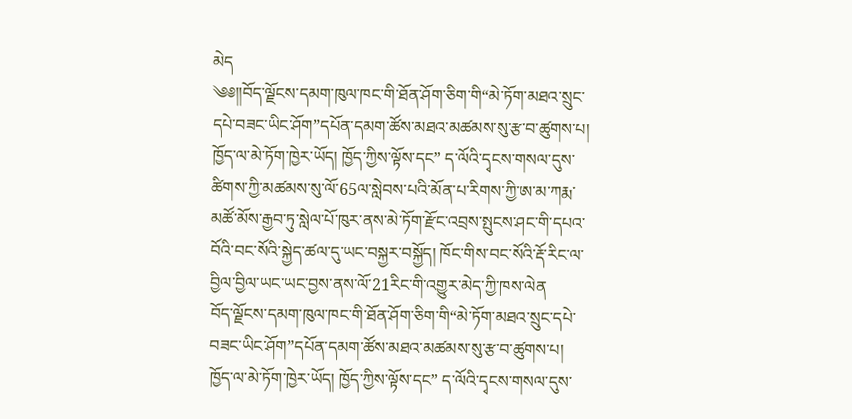མེད
༄༅།།བོད་ལྗོངས་དམག་ཁུལ་ཁང་གི་ཐོན་ཤོག་ཅིག་གི“མེ་ཏོག་མཐའ་སྲུང་དཔེ་བཟང་ཡིང་ཤོག”དཔོན་དམག་ཚོས་མཐའ་མཚམས་སུ་རྩ་བ་ཚུགས་པ།
ཁྱོད་ལ་མེ་ཏོག་ཁྱེར་ཡོད། ཁྱོད་ཀྱིས་ལྟོས་དང” ད་ལོའི་དྭངས་གསལ་དུས་ཚིགས་ཀྱི་མཚམས་སུ་ལོ་65ལ་སླེབས་པའི་མོན་པ་རིགས་ཀྱི་ཨ་མ་ཀརྨ་མཚོ་མོས་རྒྱབ་ཏུ་སླེལ་པོ་ཁུར་ནས་མེ་ཏོག་རྫོང་འབྲས་སྤུངས་ཤང་གི་དཔའ་བོའི་བང་སོའི་སྐྱེད་ཚལ་དུ་ཡང་བསྐྱར་བསྐྱོད། ཁོང་གིས་བང་སོའི་རྡོ་རིང་ལ་བྱིལ་བྱིལ་ཡང་ཡང་བྱས་ནས་ལོ་21རིང་གི་འགྱུར་མེད་ཀྱི་ཁས་ལེན
བོད་ལྗོངས་དམག་ཁུལ་ཁང་གི་ཐོན་ཤོག་ཅིག་གི“མེ་ཏོག་མཐའ་སྲུང་དཔེ་བཟང་ཡིང་ཤོག”དཔོན་དམག་ཚོས་མཐའ་མཚམས་སུ་རྩ་བ་ཚུགས་པ།
ཁྱོད་ལ་མེ་ཏོག་ཁྱེར་ཡོད། ཁྱོད་ཀྱིས་ལྟོས་དང” ད་ལོའི་དྭངས་གསལ་དུས་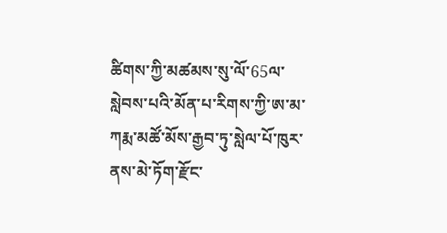ཚིགས་ཀྱི་མཚམས་སུ་ལོ་65ལ་སླེབས་པའི་མོན་པ་རིགས་ཀྱི་ཨ་མ་ཀརྨ་མཚོ་མོས་རྒྱབ་ཏུ་སླེལ་པོ་ཁུར་ནས་མེ་ཏོག་རྫོང་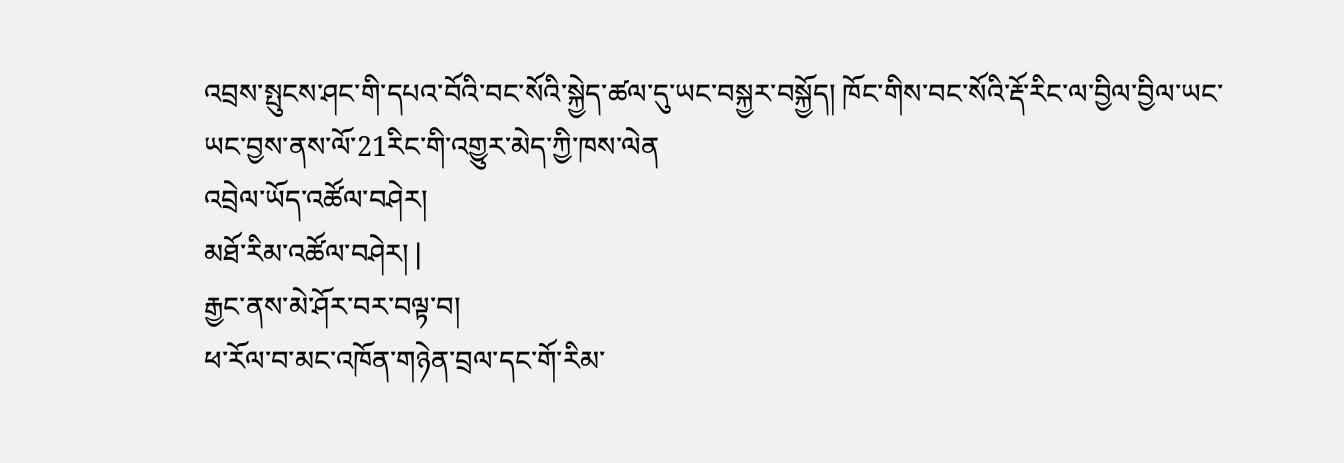འབྲས་སྤུངས་ཤང་གི་དཔའ་བོའི་བང་སོའི་སྐྱེད་ཚལ་དུ་ཡང་བསྐྱར་བསྐྱོད། ཁོང་གིས་བང་སོའི་རྡོ་རིང་ལ་བྱིལ་བྱིལ་ཡང་ཡང་བྱས་ནས་ལོ་21རིང་གི་འགྱུར་མེད་ཀྱི་ཁས་ལེན
འབྲེལ་ཡོད་འཚོལ་བཤེར།
མཐོ་རིམ་འཚོལ་བཤེར། |
རྒྱང་ནས་མེ་ཤོར་བར་བལྟ་བ།
ཕ་རོལ་བ་མང་འཁོན་གཉེན་བྲལ་དང་གོ་རིམ་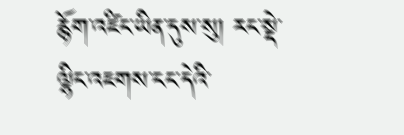རྙོག་འཛིང་ཡིན་དུས་སུ། རང་སྡེ་ལྷིང་འཇགས་ངང་དེའི་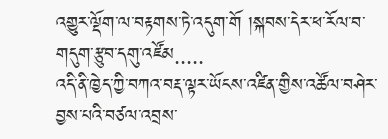འགྱུར་ལྡོག་ལ་བརྟགས་ཏེ་འདུག་གོ །སྐབས་དེར་ཕ་རོལ་བ་གདུག་རྩུབ་དགུ་འཛོམ.....
འདི་ནི་ཁྱེད་ཀྱི་བཀའ་བརྡ་ལྟར་ཡོངས་འཛིན་གྱིས་འཚོལ་བཤེར་བྱས་པའི་བཙལ་འབྲས་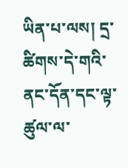ཡིན་པ་ལས། དྲ་ཚིགས་དེ་གའི་ནང་དོན་དང་ལྟ་ཚུལ་ལ་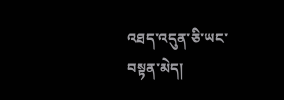འཐད་འདུན་ཅི་ཡང་བསྟན་མེད།